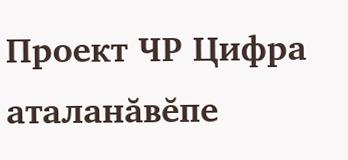Проект ЧР Цифра аталанăвĕпе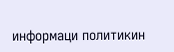информаци политикин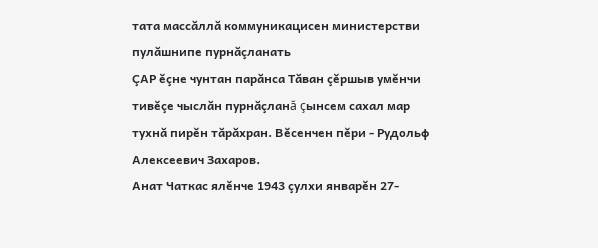тата массăллă коммуникацисен министерстви пулăшнипе пурнăçланать
ÇАР ĕçне чунтан парăнса Тăван çĕршыв умĕнчи тивĕçе чыслăн пурнăçланă çынсем сахал мар тухнă пирĕн тăрăхран. Вĕсенчен пĕри - Рудольф Алексеевич Захаров.
Анат Чаткас ялĕнче 1943 çулхи январĕн 27-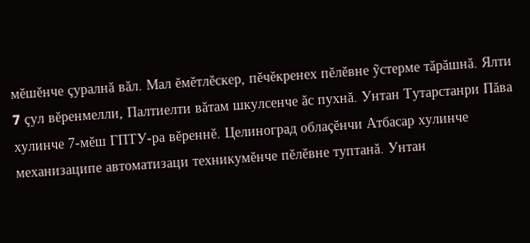мĕшĕнче çуралнă вăл. Мал ĕмĕтлĕскер, пĕчĕкренех пĕлĕвне ỹстерме тăрăшнă. Ялти 7 çул вĕренмелли, Палтиелти вăтам шкулсенче ăс пухнă. Унтан Тутарстанри Пăва хулинче 7-мĕш ГПТУ-ра вĕреннĕ. Целиноград облаçĕнчи Атбасар хулинче механизаципе автоматизаци техникумĕнче пĕлĕвне туптанă. Унтан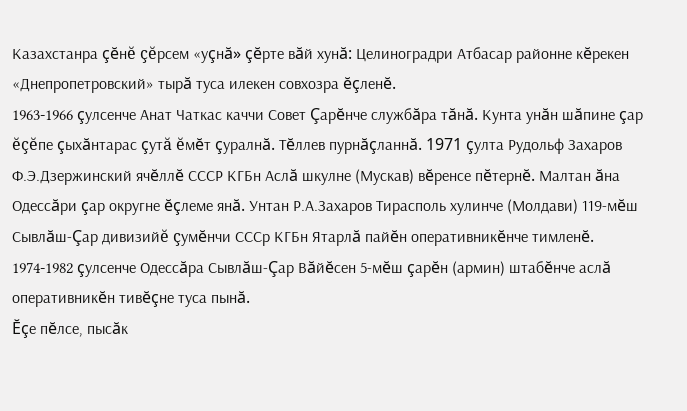Казахстанра çĕнĕ çĕрсем «уçнă» çĕрте вăй хунă: Целиноградри Атбасар районне кĕрекен «Днепропетровский» тырă туса илекен совхозра ĕçленĕ.
1963-1966 çулсенче Анат Чаткас каччи Совет Çарĕнче службăра тăнă. Кунта унăн шăпине çар ĕçĕпе çыхăнтарас çутă ĕмĕт çуралнă. Тĕллев пурнăçланнă. 1971 çулта Рудольф Захаров Ф.Э.Дзержинский ячĕллĕ СССР КГБн Аслă шкулне (Мускав) вĕренсе пĕтернĕ. Малтан ăна Одессăри çар округне ĕçлеме янă. Унтан Р.А.Захаров Тирасполь хулинче (Молдави) 119-мĕш Сывлăш-Çар дивизийĕ çумĕнчи СССр КГБн Ятарлă пайĕн оперативникĕнче тимленĕ.
1974-1982 çулсенче Одессăра Сывлăш-Çар Вăйĕсен 5-мĕш çарĕн (армин) штабĕнче аслă оперативникĕн тивĕçне туса пынă.
Ĕçе пĕлсе, пысăк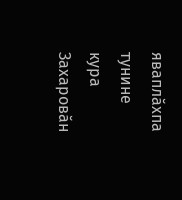яваплăхпа тунине кура Захаровăн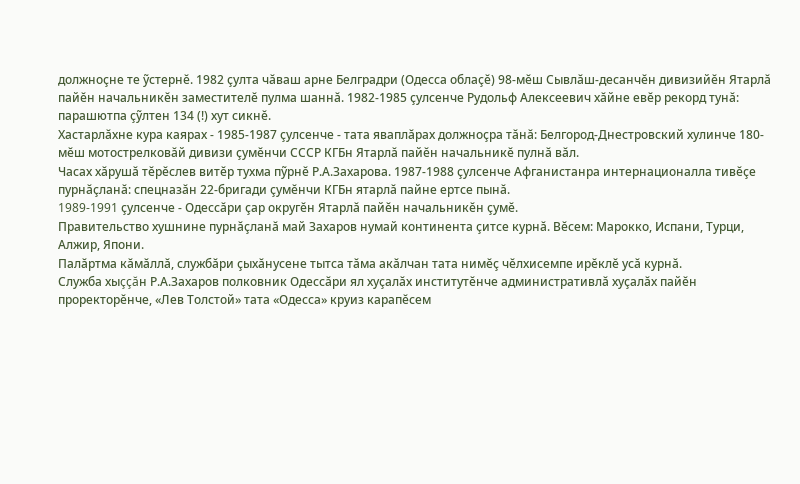должноçне те ỹстернĕ. 1982 çулта чăваш арне Белградри (Одесса облаçĕ) 98-мĕш Сывлăш-десанчĕн дивизийĕн Ятарлă пайĕн начальникĕн заместителĕ пулма шаннă. 1982-1985 çулсенче Рудольф Алексеевич хăйне евĕр рекорд тунă: парашютпа çỹлтен 134 (!) хут сикнĕ.
Хастарлăхне кура каярах - 1985-1987 çулсенче - тата яваплăрах должноçра тăнă: Белгород-Днестровский хулинче 180-мĕш мотострелковăй дивизи çумĕнчи СССР КГБн Ятарлă пайĕн начальникĕ пулнă вăл.
Часах хăрушă тĕрĕслев витĕр тухма пỹрнĕ Р.А.Захарова. 1987-1988 çулсенче Афганистанра интернационалла тивĕçе пурнăçланă: спецназăн 22-бригади çумĕнчи КГБн ятарлă пайне ертсе пынă.
1989-1991 çулсенче - Одессăри çар округĕн Ятарлă пайĕн начальникĕн çумĕ.
Правительство хушнине пурнăçланă май Захаров нумай континента çитсе курнă. Вĕсем: Марокко, Испани, Турци, Алжир, Япони.
Палăртма кăмăллă, службăри çыхăнусене тытса тăма акăлчан тата нимĕç чĕлхисемпе ирĕклĕ усă курнă.
Служба хыççăн Р.А.Захаров полковник Одессăри ял хуçалăх институтĕнче административлă хуçалăх пайĕн проректорĕнче, «Лев Толстой» тата «Одесса» круиз карапĕсем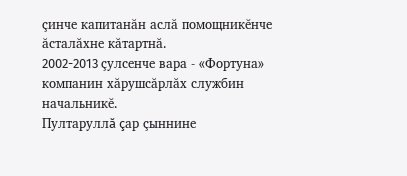çинче капитанăн аслă помощникĕнче ăсталăхне кăтартнă.
2002-2013 çулсенче вара - «Фортуна» компанин хăрушсăрлăх службин начальникĕ.
Пултаруллă çар çыннине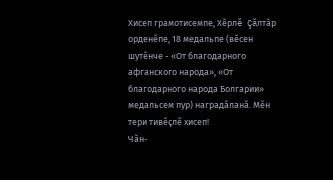Хисеп грамотисемпе, Хĕрлĕ Çăлтăр орденĕпе, 18 медальпе (вĕсен шутĕнче - «От благодарного афганского народа», «От благодарного народа Болгарии» медальсем пур) наградăланă. Мĕн тери тивĕçлĕ хисеп!
Чăн-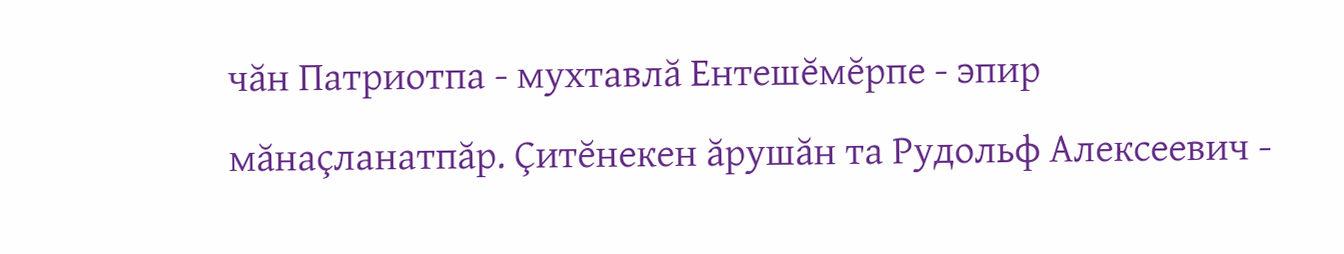чăн Патриотпа - мухтавлă Ентешĕмĕрпе - эпир мăнаçланатпăр. Çитĕнекен ăрушăн та Рудольф Алексеевич -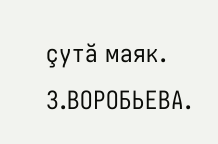çутă маяк.
З.ВОРОБЬЕВА.